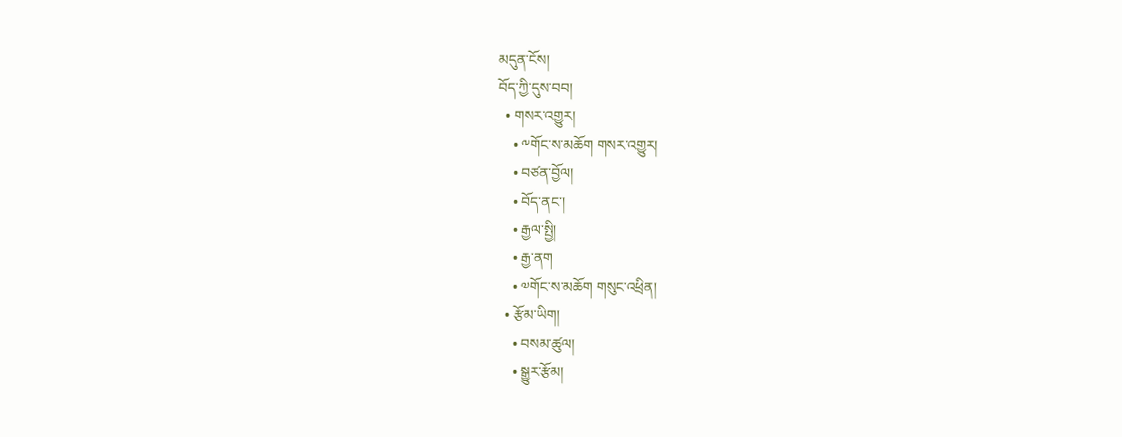མདུན་ངོས།
བོད་ཀྱི་དུས་བབ།
  • གསར་འགྱུར།
    • ༸གོང་ས་མཆོག གསར་འགྱུར།
    • བཙན་བྱོལ།
    • བོད་ནང་།
    • རྒྱལ་སྤྱི།
    • རྒྱ་ནག
    • ༧གོང་ས་མཆོག གསུང་འཕྲིན།
  • རྩོམ་ཡིག།
    • བསམ་ཚུལ།
    • སྒྱུར་རྩོམ།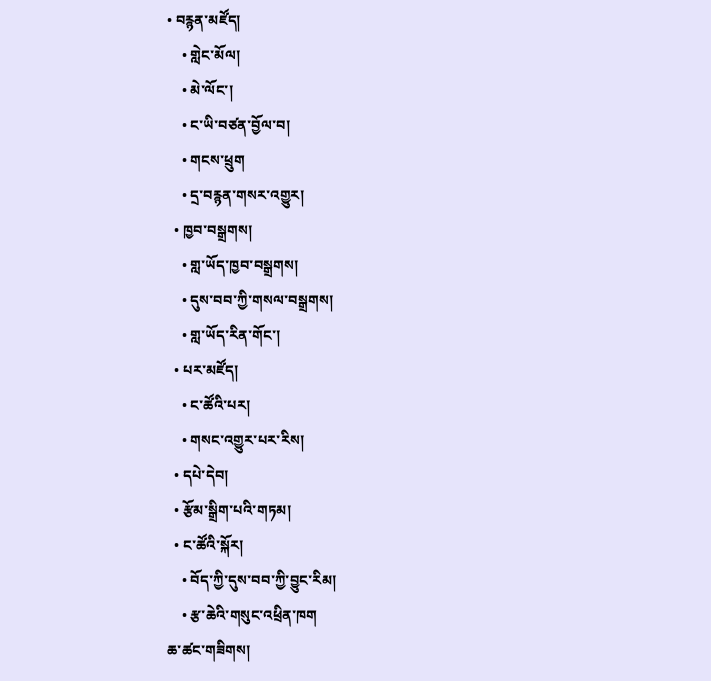• བརྙན་མཛོད།
    • གླེང་མོལ།
    • མེ་ལོང་།
    • ང་ཡི་བཙན་བྱོལ་བ།
    • གངས་ཕྲུག
    • དྲ་བརྙན་གསར་འགྱུར།
  • ཁྱབ་བསྒྲགས།
    • གླ་ཡོད་ཁྱབ་བསྒྲགས།
    • དུས་བབ་ཀྱི་གསལ་བསྒྲགས།
    • གླ་ཡོད་རིན་གོང་།
  • པར་མཛོད།
    • ང་ཚོའི་པར།
    • གསང་འགྱུར་པར་རིས།
  • དཔེ་དེབ།
  • རྩོམ་སྒྲིག་པའི་གཏམ།
  • ང་ཚོའི་སྐོར།
    • བོད་ཀྱི་དུས་བབ་ཀྱི་བྱུང་རིམ།
    • རྩ་ཆེའི་གསུང་འཕྲིན་ཁག
ཆ་ཚང་གཟིགས།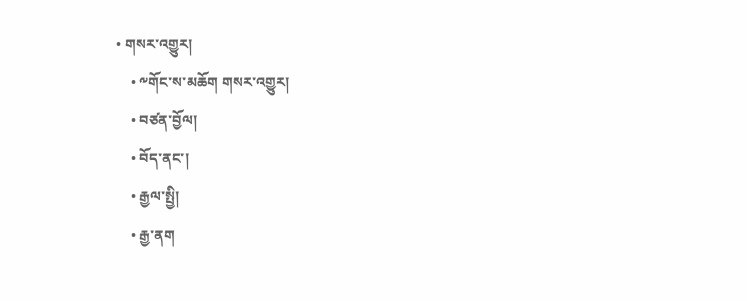• གསར་འགྱུར།
    • ༸གོང་ས་མཆོག གསར་འགྱུར།
    • བཙན་བྱོལ།
    • བོད་ནང་།
    • རྒྱལ་སྤྱི།
    • རྒྱ་ནག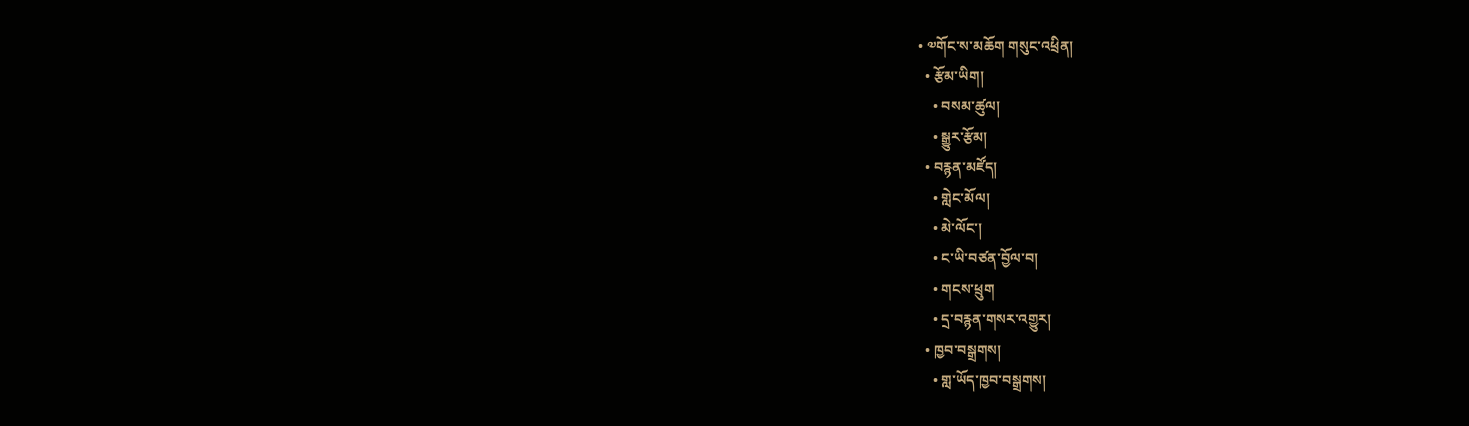• ༧གོང་ས་མཆོག གསུང་འཕྲིན།
  • རྩོམ་ཡིག།
    • བསམ་ཚུལ།
    • སྒྱུར་རྩོམ།
  • བརྙན་མཛོད།
    • གླེང་མོལ།
    • མེ་ལོང་།
    • ང་ཡི་བཙན་བྱོལ་བ།
    • གངས་ཕྲུག
    • དྲ་བརྙན་གསར་འགྱུར།
  • ཁྱབ་བསྒྲགས།
    • གླ་ཡོད་ཁྱབ་བསྒྲགས།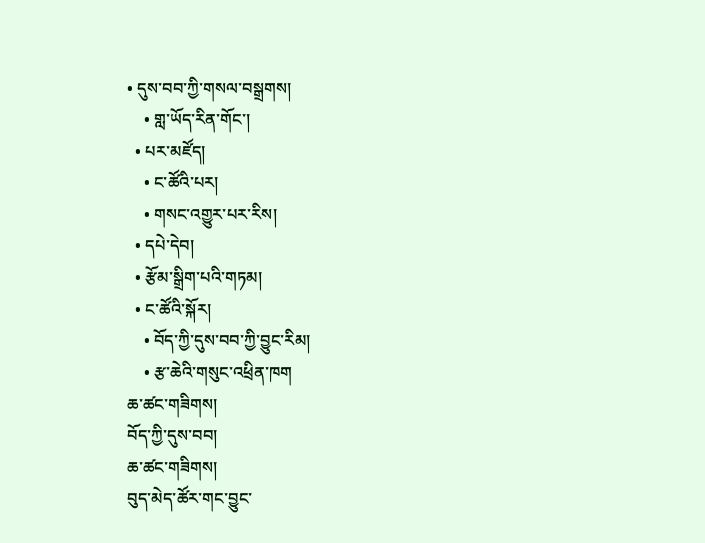• དུས་བབ་ཀྱི་གསལ་བསྒྲགས།
    • གླ་ཡོད་རིན་གོང་།
  • པར་མཛོད།
    • ང་ཚོའི་པར།
    • གསང་འགྱུར་པར་རིས།
  • དཔེ་དེབ།
  • རྩོམ་སྒྲིག་པའི་གཏམ།
  • ང་ཚོའི་སྐོར།
    • བོད་ཀྱི་དུས་བབ་ཀྱི་བྱུང་རིམ།
    • རྩ་ཆེའི་གསུང་འཕྲིན་ཁག
ཆ་ཚང་གཟིགས།
བོད་ཀྱི་དུས་བབ།
ཆ་ཚང་གཟིགས།
བུད་མེད་ཚོར་གང་བྱུང་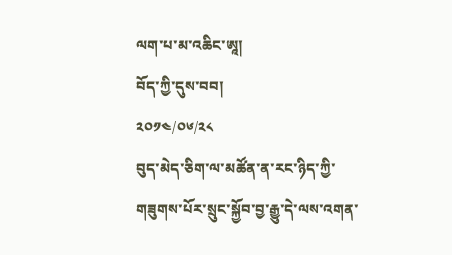ལག་པ་མ་འཆིང་ཨཱ།
བོད་ཀྱི་དུས་བབ།
༢༠༡༤/༠༦/༢༨
བུད་མེད་ཅིག་ལ་མཚོན་ན་རང་ཉིད་ཀྱི་གཟུགས་པོར་སྲུང་སྐྱོབ་བྱ་རྒྱུ་དེ་ལས་འགན་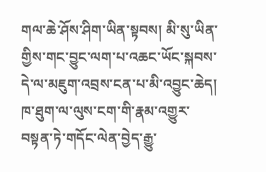གལ་ཆེ་ཤོས་ཤིག་ཡིན་སྟབས། མི་སུ་ཡིན་གྱིས་གང་བྱུང་ལག་པ་འཆང་ཡོང་སྐབས་དེ་ལ་མཇུག་འབྲས་ངན་པ་མི་འབྱུང་ཆེད། ཁ་ཐུག་ལ་ལུས་ངག་གི་རྣམ་འགྱུར་བསྟན་ཏེ་གདོང་ལེན་བྱེད་རྒྱུ་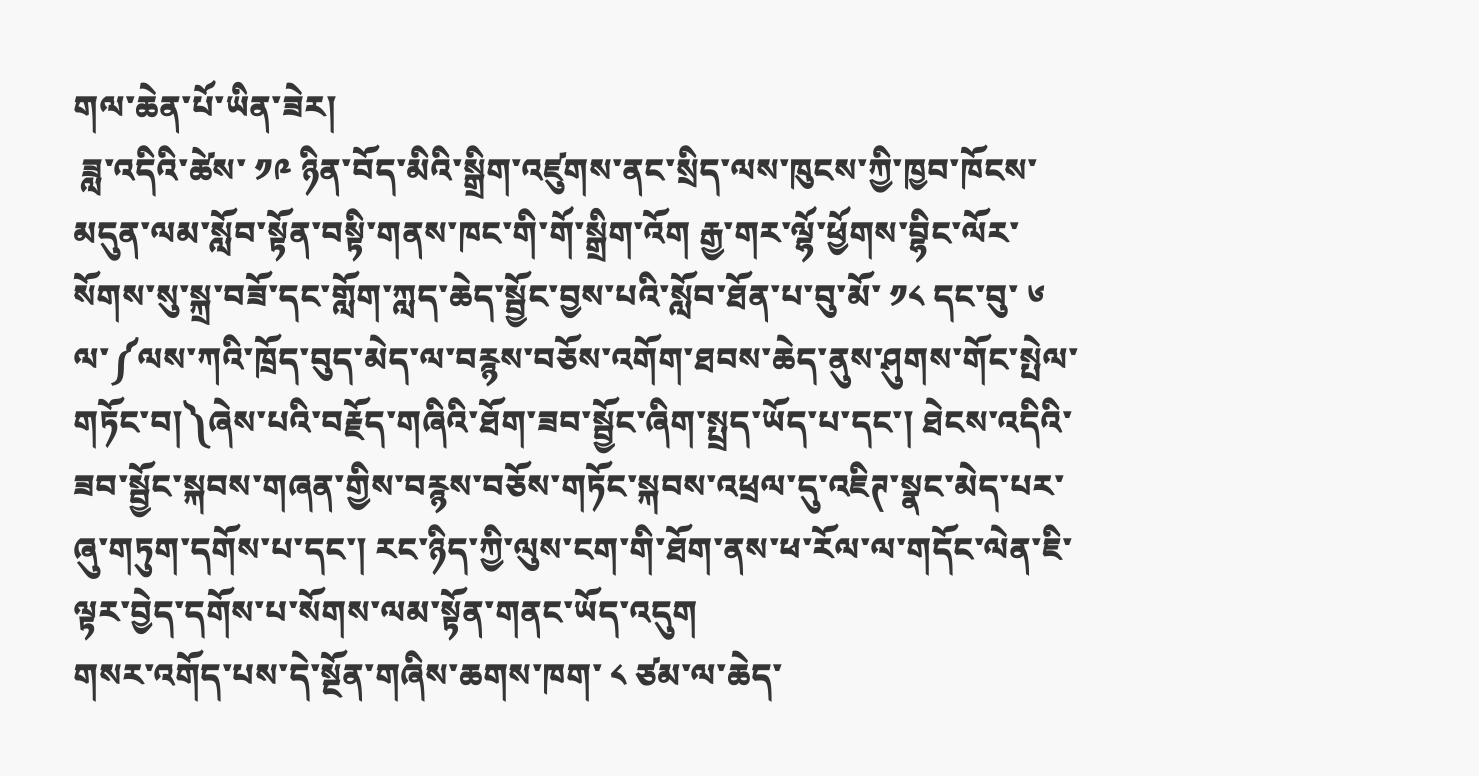གལ་ཆེན་པོ་ཡིན་ཟེར།
 ཟླ་འདིའི་ཚེས་ ༡༩ ཉིན་བོད་མིའི་སྒྲིག་འཛུགས་ནང་སྲིད་ལས་ཁུངས་ཀྱི་ཁྱབ་ཁོངས་མདུན་ལམ་སློབ་སྟོན་བསྟི་གནས་ཁང་གི་གོ་སྒྲིག་འོག རྒྱ་གར་ལྷོ་ཕྱོགས་བྷིང་ལོར་སོགས་སུ་སྐྲ་བཟོ་དང་གློག་ཀླད་ཆེད་སྦྱོང་བྱས་པའི་སློབ་ཐོན་པ་བུ་མོ་ ༡༨ དང་བུ་ ༦ ལ་༼ལས་ཀའི་ཁྲོད་བུད་མེད་ལ་བརྙས་བཅོས་འགོག་ཐབས་ཆེད་ནུས་ཤུགས་གོང་སྤེལ་གཏོང་བ།༽ཞེས་པའི་བརྗོད་གཞིའི་ཐོག་ཟབ་སྦྱོང་ཞིག་སྤྲད་ཡོད་པ་དང་། ཐེངས་འདིའི་ཟབ་སྦྱོང་སྐབས་གཞན་གྱིས་བརྙས་བཅོས་གཏོང་སྐབས་འཕྲལ་དུ་འཇིཊ་སྣང་མེད་པར་ཞུ་གཏུག་དགོས་པ་དང་། རང་ཉིད་ཀྱི་ལུས་ངག་གི་ཐོག་ནས་ཕ་རོལ་ལ་གདོང་ལེན་ཇི་ལྟར་བྱེད་དགོས་པ་སོགས་ལམ་སྟོན་གནང་ཡོད་འདུག
གསར་འགོད་པས་དེ་སྔོན་གཞིས་ཆགས་ཁག་ ༨ ཙམ་ལ་ཆེད་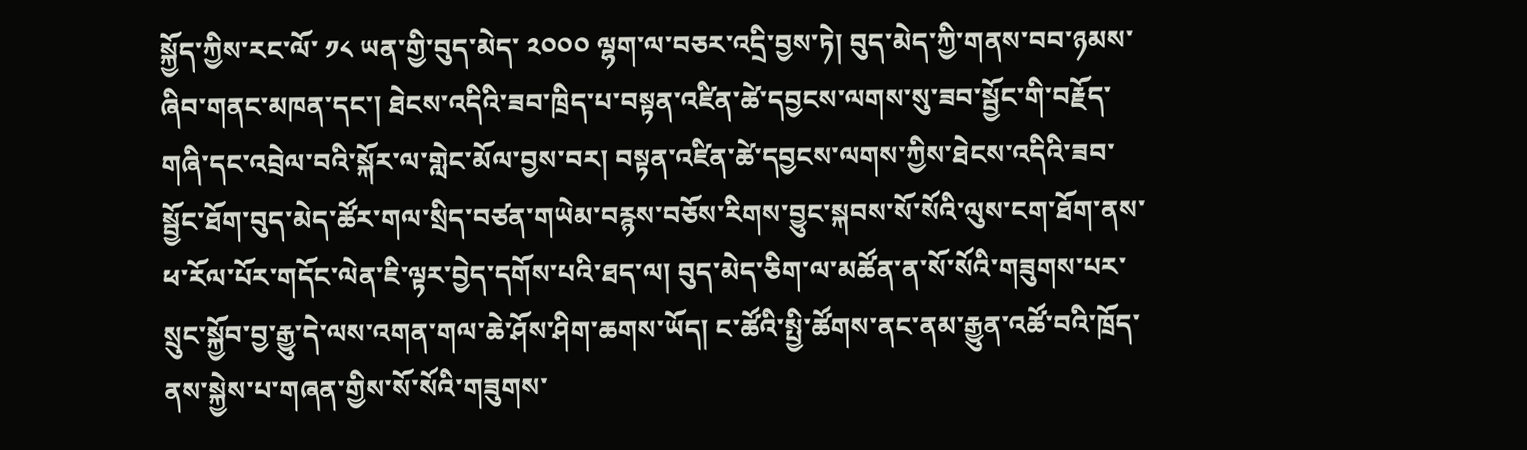སྐྱོད་ཀྱིས་རང་ལོ་ ༡༨ ཡན་གྱི་བུད་མེད་ ༢༠༠༠ ལྷག་ལ་བཅར་འདྲི་བྱས་ཏེ། བུད་མེད་ཀྱི་གནས་བབ་ཉམས་ཞིབ་གནང་མཁན་དང་། ཐེངས་འདིའི་ཟབ་ཁྲིད་པ་བསྟན་འཛིན་ཚེ་དབྱངས་ལགས་སུ་ཟབ་སྦྱོང་གི་བརྗོད་གཞི་དང་འབྲེལ་བའི་སྐོར་ལ་གླེང་མོལ་བྱས་བར། བསྟན་འཛིན་ཚེ་དབྱངས་ལགས་ཀྱིས་ཐེངས་འདིའི་ཟབ་སྦྱོང་ཐོག་བུད་མེད་ཚོར་གལ་སྲིད་བཙན་གཡེམ་བརྙས་བཅོས་རིགས་བྱུང་སྐབས་སོ་སོའི་ལུས་ངག་ཐོག་ནས་ཕ་རོལ་པོར་གདོང་ལེན་ཇི་ལྟར་བྱེད་དགོས་པའི་ཐད་ལ། བུད་མེད་ཅིག་ལ་མཚོན་ན་སོ་སོའི་གཟུགས་པར་སྲུང་སྐྱོབ་བྱ་རྒྱུ་དེ་ལས་འགན་གལ་ཆེ་ཤོས་ཤིག་ཆགས་ཡོད། ང་ཚོའི་སྤྱི་ཚོགས་ནང་ནམ་རྒྱུན་འཚོ་བའི་ཁྲོད་ནས་སྐྱེས་པ་གཞན་གྱིས་སོ་སོའི་གཟུགས་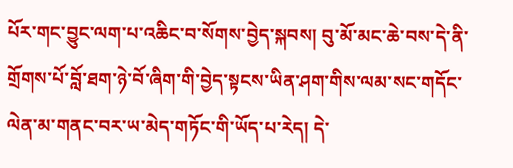པོར་གང་བྱུང་ལག་པ་འཆིང་བ་སོགས་བྱེད་སྐབས། བུ་མོ་མང་ཆེ་བས་དེ་ནི་གྲོགས་པོ་བློ་ཐག་ཉེ་བོ་ཞིག་གི་བྱེད་སྟངས་ཡིན་ཤག་གིས་ལམ་སང་གདོང་ལེན་མ་གནང་བར་ཡ་མེད་གཏོང་གི་ཡོད་པ་རེད། དེ་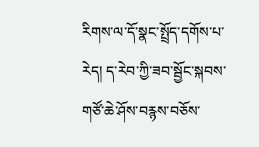རིགས་ལ་དོ་སྣང་སྤྲོད་དགོས་པ་རེད། ད་རེབ་ཀྱི་ཟབ་སྦྱོང་སྐབས་གཙོ་ཆེ་ཤོས་བརྙས་བཅོས་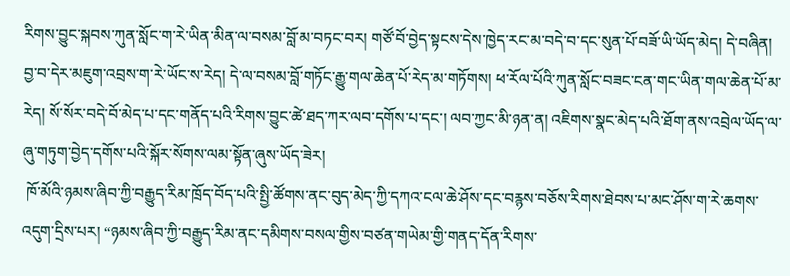རིགས་བྱུང་སྐབས་ཀུན་སློང་ག་རེ་ཡིན་མིན་ལ་བསམ་བློ་མ་བཏང་བར། གཙོ་བོ་བྱེད་སྟངས་དེས་ཁྱེད་རང་མ་བདེ་བ་དང་སུན་པོ་བཟོ་ཡི་ཡོད་མེད། དེ་བཞིན། བྱ་བ་དེར་མཇུག་འབྲས་ག་རེ་ཡོང་ས་རེད། དེ་ལ་བསམ་བློ་གཏོང་རྒྱུ་གལ་ཆེན་པོ་རེད་མ་གཏོགས། ཕ་རོལ་པོའི་ཀུན་སློང་བཟང་ངན་གང་ཡིན་གལ་ཆེན་པོ་མ་རེད། སོ་སོར་བདེ་བོ་མེད་པ་དང་གནོད་པའི་རིགས་བྱུང་ཚེ་ཐད་ཀར་ལབ་དགོས་པ་དང་། ལབ་ཀྱང་མི་ཉན་ན། འཇིགས་སྣང་མེད་པའི་ཐོག་ནས་འབྲེལ་ཡོད་ལ་ཞུ་གཏུག་བྱེད་དགོས་པའི་སྐོར་སོགས་ལམ་སྟོན་ཞུས་ཡོད་ཟེར།
 ཁོ་མོའི་ཉམས་ཞིབ་ཀྱི་བརྒྱུད་རིམ་ཁྲོད་བོད་པའི་སྤྱི་ཚོགས་ནང་བུད་མེད་ཀྱི་དཀའ་ངལ་ཆེ་ཤོས་དང་བརྙས་བཅོས་རིགས་ཐེབས་པ་མང་ཤོས་ག་རེ་ཆགས་འདུག་དྲིས་པར། “ཉམས་ཞིབ་ཀྱི་བརྒྱུད་རིམ་ནང་དམིགས་བསལ་གྱིས་བཙན་གཡེམ་གྱི་གནད་དོན་རིགས་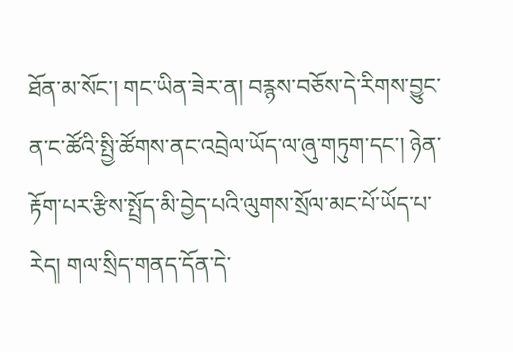ཐོན་མ་སོང་། གང་ཡིན་ཟེར་ན། བརྙས་བཅོས་དེ་རིགས་བྱུང་ན་ང་ཚོའི་སྤྱི་ཚོགས་ནང་འབྲེལ་ཡོད་ལ་ཞུ་གཏུག་དང་། ཉེན་རྟོག་པར་རྩིས་སྤྲོད་མི་བྱེད་པའི་ལུགས་སྲོལ་མང་པོ་ཡོད་པ་རེད། གལ་སྲིད་གནད་དོན་དེ་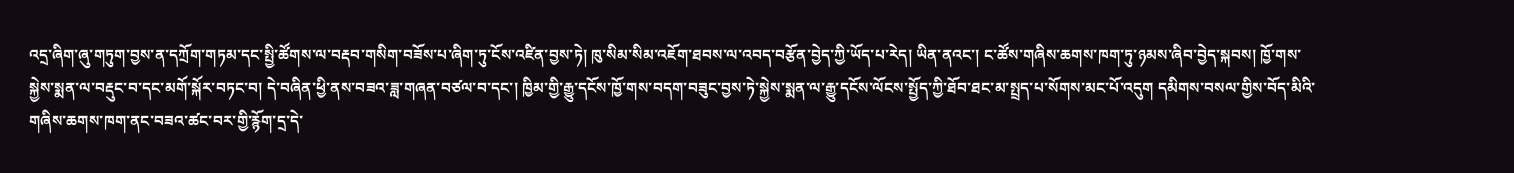འདྲ་ཞིག་ཞུ་གཏུག་བྱས་ན་དཀྲོག་གཏམ་དང་སྤྱི་ཚོགས་ལ་བརྡབ་གསིག་བཟོས་པ་ཞིག་ཏུ་ངོས་འཛིན་བྱས་ཏེ། ཁུ་སིམ་སིམ་འཇོག་ཐབས་ལ་འབད་བརྩོན་བྱེད་ཀྱི་ཡོད་པ་རེད། ཡིན་ནའང་། ང་ཚོས་གཞིས་ཆགས་ཁག་ཏུ་ཉམས་ཞིབ་བྱེད་སྐབས། ཁྱོ་གས་སྐྱེས་སྨན་ལ་བརྡུང་བ་དང་མགོ་སྐོར་བཏང་བ། དེ་བཞིན་ཕྱི་ནས་བཟའ་ཟླ་གཞན་བཙལ་བ་དང་། ཁྱིམ་གྱི་རྒྱུ་དངོས་ཁྱོ་གས་བདག་བཟུང་བྱས་ཏེ་སྐྱེས་སྨན་ལ་རྒྱུ་དངོས་ལོངས་སྤྱོད་ཀྱི་ཐོབ་ཐང་མ་སྤྲད་པ་སོགས་མང་པོ་འདུག དམིགས་བསལ་གྱིས་བོད་མིའི་གཞིས་ཆགས་ཁག་ནང་བཟའ་ཚང་བར་གྱི་རྙོག་དྲ་དེ་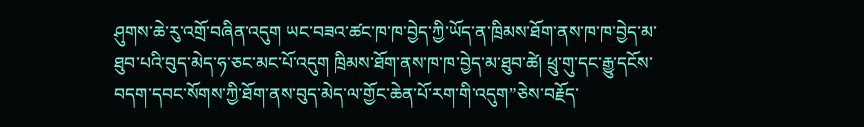ཤུགས་ཆེ་རུ་འགྲོ་བཞིན་འདུག ཡང་བཟའ་ཚང་ཁ་ཁ་བྱེད་ཀྱི་ཡོད་ན་ཁྲིམས་ཐོག་ནས་ཁ་ཁ་བྱེད་མ་ཐུབ་པའི་བུད་མེད་ཧ་ཅང་མང་པོ་འདུག ཁྲིམས་ཐོག་ནས་ཁ་ཁ་བྱེད་མ་ཐུབ་ཚེ། ཕྲུ་གུ་དང་རྒྱུ་དངོས་བདག་དབང་སོགས་ཀྱི་ཐོག་ནས་བུད་མེད་ལ་གྱོང་ཆེན་པོ་རག་གི་འདུག”ཅེས་བརྗོད་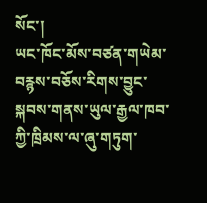སོང་།
ཡང་ཁོང་མོས་བཙན་གཡེམ་བརྙས་བཅོས་རིགས་བྱུང་སྐབས་གནས་ཡུལ་རྒྱལ་ཁབ་ཀྱི་ཁྲིམས་ལ་ཞུ་གཏུག་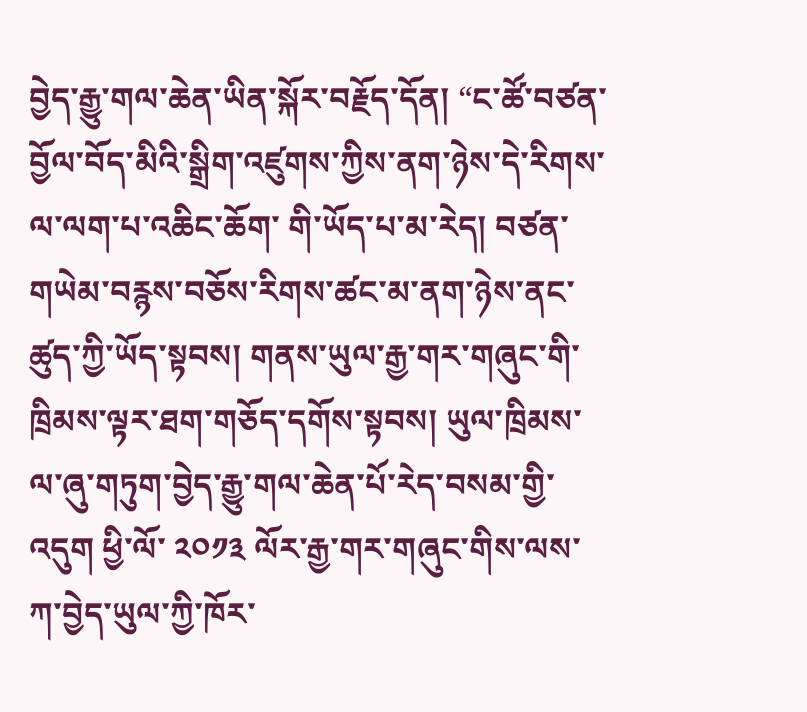བྱེད་རྒྱུ་གལ་ཆེན་ཡིན་སྐོར་བརྗོད་དོན། “ང་ཚོ་བཙན་བྱོལ་བོད་མིའི་སྒྲིག་འཛུགས་ཀྱིས་ནག་ཉེས་དེ་རིགས་ལ་ལག་པ་འཆིང་ཆོག་ གི་ཡོད་པ་མ་རེད། བཙན་གཡེམ་བརྙས་བཅོས་རིགས་ཚང་མ་ནག་ཉེས་ནང་ཚུད་ཀྱི་ཡོད་སྟབས། གནས་ཡུལ་རྒྱ་གར་གཞུང་གི་ཁྲིམས་ལྟར་ཐག་གཅོད་དགོས་སྟབས། ཡུལ་ཁྲིམས་ལ་ཞུ་གཏུག་བྱེད་རྒྱུ་གལ་ཆེན་པོ་རེད་བསམ་གྱི་འདུག ཕྱི་ལོ་ ༢༠༡༣ ལོར་རྒྱ་གར་གཞུང་གིས་ལས་ཀ་བྱེད་ཡུལ་ཀྱི་ཁོར་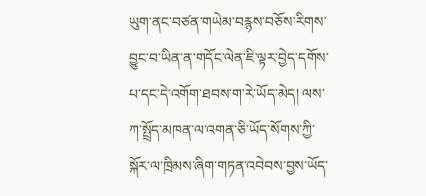ཡུག་ནང་བཙན་གཡེམ་བརྙས་བཅོས་རིགས་བྱུང་བ་ཡིན་ན་གདོང་ལེན་ཇི་ལྟར་བྱེད་དགོས་པ་དང་དེ་འགོག་ཐབས་ག་རེ་ཡོད་མེད། ལས་ཀ་སྤྲོད་མཁན་ལ་འགན་ཅི་ཡོད་སོགས་ཀྱི་སྐོར་ལ་ཁྲིམས་ཞིག་གཏན་འབེབས་བྱས་ཡོད་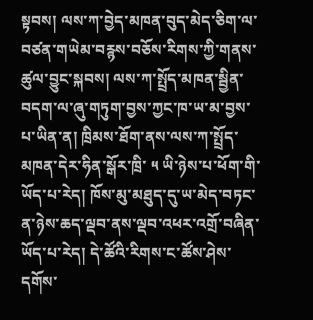སྟབས། ལས་ཀ་བྱེད་མཁན་བུད་མེད་ཅིག་ལ་བཙན་གཡེམ་བརྙས་བཅོས་རིགས་ཀྱི་གནས་ཚུལ་བྱུང་སྐབས། ལས་ཀ་སྤྲོད་མཁན་སྦྱིན་བདག་ལ་ཞུ་གཏུག་བྱས་ཀྱང་ཁ་ཡ་མ་བྱས་པ་ཡིན་ན། ཁྲིམས་ཐོག་ནས་ལས་ཀ་སྤྲོད་མཁན་དེར་ཧིན་སྒོར་ཁྲི་ ༥ ཡི་ཉེས་པ་ཕོག་གི་ཡོད་པ་རེད། ཁོས་མུ་མཐུད་དུ་ཡ་མེད་བཏང་ན་ཉེས་ཆད་ལྡབ་ནས་ལྡབ་འཕར་འགྲོ་བཞིན་ཡོད་པ་རེད། དེ་ཚོའི་རིགས་ང་ཚོས་ཤེས་དགོས་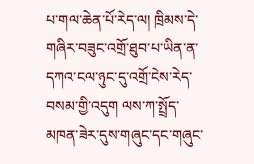པ་གལ་ཆེན་པོ་རེད་ལ། ཁྲིམས་དེ་གཞིར་བཟུང་འགྲོ་ཐུབ་པ་ཡིན་ན་དཀའ་ངལ་ཉུང་དུ་འགྲོ་ངེས་རེད་བསམ་གྱི་འདུག ལས་ཀ་སྤྲོད་མཁན་ཟེར་དུས་གཞུང་དང་གཞུང་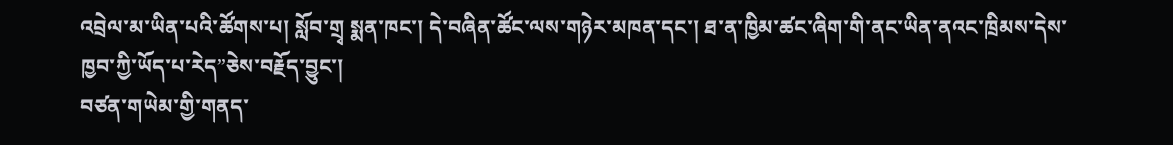འབྲེལ་མ་ཡིན་པའི་ཚོགས་པ། སློབ་གྲྭ སྨན་ཁང་། དེ་བཞིན་ཚོང་ལས་གཉེར་མཁན་དང་། ཐ་ན་ཁྱིམ་ཚང་ཞིག་གི་ནང་ཡིན་ནའང་ཁྲིམས་དེས་ཁྱབ་ཀྱི་ཡོད་པ་རེད”ཅེས་བརྗོད་བྱུང་།
བཙན་གཡེམ་གྱི་གནད་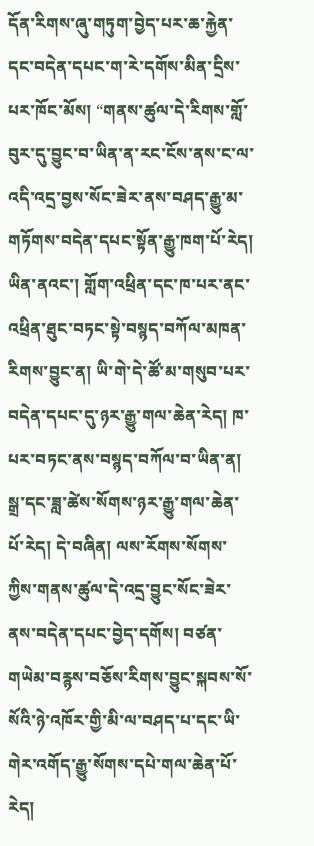དོན་རིགས་ཞུ་གཏུག་བྱེད་པར་ཆ་རྐྱེན་དང་བདེན་དཔང་ག་རེ་དགོས་མིན་དྲིས་པར་ཁོང་མོས། “གནས་ཚུལ་དེ་རིགས་གློ་བུར་དུ་བྱུང་བ་ཡིན་ན་རང་ངོས་ནས་ང་ལ་འདི་འདྲ་བྱས་སོང་ཟེར་ནས་བཤད་རྒྱུ་མ་གཏོགས་བདེན་དཔང་སྟོན་རྒྱུ་ཁག་པོ་རེད། ཡིན་ནའང་། གློག་འཕྲིན་དང་ཁ་པར་ནང་འཕྲིན་ཐུང་བཏང་སྟེ་བསྙད་བཀོལ་མཁན་རིགས་བྱུང་ན། ཡི་གེ་དེ་ཚོ་མ་གསུབ་པར་བདེན་དཔང་དུ་ཉར་རྒྱུ་གལ་ཆེན་རེད། ཁ་པར་བཏང་ནས་བསྙད་བཀོལ་བ་ཡིན་ན། སྒྲ་དང་ཟླ་ཚེས་སོགས་ཉར་རྒྱུ་གལ་ཆེན་པོ་རེད། དེ་བཞིན། ལས་རོགས་སོགས་ཀྱིས་གནས་ཚུལ་དེ་འདྲ་བྱུང་སོང་ཟེར་ནས་བདེན་དཔང་བྱེད་དགོས། བཙན་གཡེམ་བརྙས་བཅོས་རིགས་བྱུང་སྐབས་སོ་སོའི་ཉེ་འཁོར་གྱི་མི་ལ་བཤད་པ་དང་ཡི་གེར་འགོད་རྒྱུ་སོགས་དཔེ་གལ་ཆེན་པོ་རེད།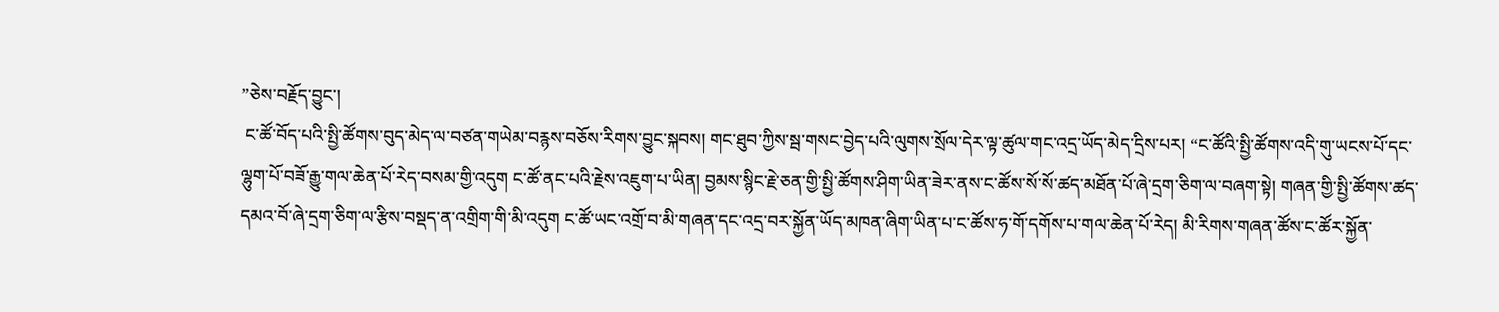”ཅེས་བརྗོད་བྱུང་།
 ང་ཚོ་བོད་པའི་སྤྱི་ཚོགས་བུད་མེད་ལ་བཙན་གཡེམ་བརྙས་བཅོས་རིགས་བྱུང་སྐབས། གང་ཐུབ་ཀྱིས་སྦ་གསང་བྱེད་པའི་ལུགས་སྲོལ་དེར་ལྟ་ཚུལ་གང་འདྲ་ཡོད་མེད་དྲིས་པར། “ང་ཚོའི་སྤྱི་ཚོགས་འདི་གུ་ཡངས་པོ་དང་ལྷུག་པོ་བཟོ་རྒྱུ་གལ་ཆེན་པོ་རེད་བསམ་གྱི་འདུག ང་ཚོ་ནང་པའི་རྗེས་འཇུག་པ་ཡིན། བྱམས་སྙིང་རྗེ་ཅན་གྱི་སྤྱི་ཚོགས་ཤིག་ཡིན་ཟེར་ནས་ང་ཚོས་སོ་སོ་ཚད་མཐོན་པོ་ཞེ་དྲག་ཅིག་ལ་བཞག་སྟེ། གཞན་གྱི་སྤྱི་ཚོགས་ཚད་དམའ་བོ་ཞེ་དྲག་ཅིག་ལ་རྩིས་བསྡད་ན་འགྲིག་གི་མི་འདུག ང་ཚོ་ཡང་འགྲོ་བ་མི་གཞན་དང་འདྲ་བར་སྐྱོན་ཡོད་མཁན་ཞིག་ཡིན་པ་ང་ཚོས་ཧ་གོ་དགོས་པ་གལ་ཆེན་པོ་རེད། མི་རིགས་གཞན་ཚོས་ང་ཚོར་སྐྱོན་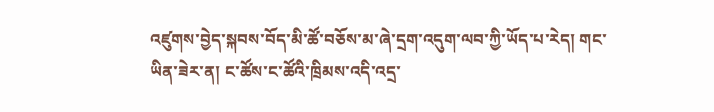འཛུགས་བྱེད་སྐབས་བོད་མི་ཚོ་བཅོས་མ་ཞེ་དྲག་འདུག་ལབ་ཀྱི་ཡོད་པ་རེད། གང་ཡིན་ཟེར་ན། ང་ཚོས་ང་ཚོའི་ཁྲིམས་འདི་འདྲ་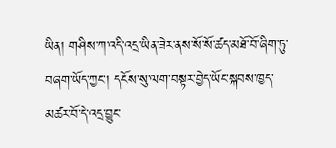ཡིན། གཤིས་ཀ་འདི་འདྲ་ཡིན་ཟེར་ནས་སོ་སོ་ཚད་མཐོ་བོ་ཞིག་ཏུ་བཞག་ཡོད་ཀྱང་། དངོས་སུ་ལག་བསྟར་བྱེད་ཡོང་སྐབས་ཁྱད་མཚར་བོ་དེ་འདྲ་བྱུང་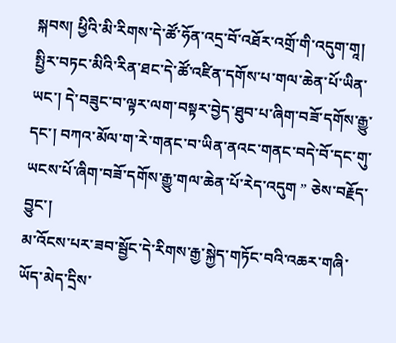སྐབས། ཕྱིའི་མི་རིགས་དེ་ཚོ་ཧོན་འདྲ་བོ་འཐོར་འགྲོ་གི་འདུག་གཱ། སྤྱིར་བཏང་མིའི་རིན་ཐང་དེ་ཚོ་འཛིན་དགོས་པ་གལ་ཆེན་པོ་ཡིན་ཡང་། དེ་བཟུང་བ་ལྟར་ལག་བསྟར་བྱེད་ཐུབ་པ་ཞིག་བཟོ་དགོས་རྒྱུ་དང་། བཀའ་མོལ་ག་རེ་གནང་བ་ཡིན་ནའང་གནང་བདེ་བོ་དང་གུ་ཡངས་པོ་ཞིག་བཟོ་དགོས་རྒྱུ་གལ་ཆེན་པོ་རེད་འདུག ” ཅེས་བརྗོད་བྱུང་།
མ་འོངས་པར་ཟབ་སྦྱོང་དེ་རིགས་རྒྱ་སྐྱེད་གཏོང་བའི་འཆར་གཞི་ཡོད་མེད་དྲིས་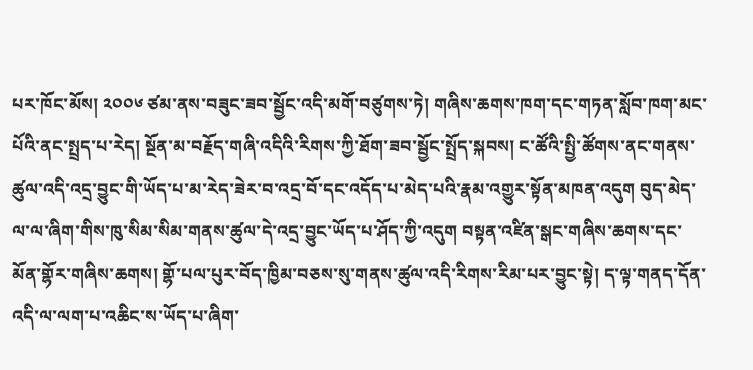པར་ཁོང་མོས། ༢༠༠༦ ཙམ་ནས་བཟུང་ཟབ་སྦྱོང་འདི་མགོ་བཙུགས་ཏེ། གཞིས་ཆགས་ཁག་དང་གཏན་སློབ་ཁག་མང་པོའི་ནང་སྤྲད་པ་རེད། སྔོན་མ་བརྗོད་གཞི་འདིའི་རིགས་ཀྱི་ཐོག་ཟབ་སྦྱོང་སྤྲོད་སྐབས། ང་ཚོའི་སྤྱི་ཚོགས་ནང་གནས་ཚུལ་འདི་འདྲ་བྱུང་གི་ཡོད་པ་མ་རེད་ཟེར་བ་འདྲ་བོ་དང་འདོད་པ་མེད་པའི་རྣམ་འགྱུར་སྟོན་མཁན་འདུག བུད་མེད་ལ་ལ་ཞིག་གིས་ཁུ་སིམ་སིམ་གནས་ཚུལ་དེ་འདྲ་བྱུང་ཡོད་པ་ཤོད་ཀྱི་འདུག བསྟན་འཛིན་སྒང་གཞིས་ཆགས་དང་མོན་གྷོར་གཞིས་ཆགས། གྷོ་པལ་པུར་བོད་ཁྱིམ་བཅས་སུ་གནས་ཚུལ་འདི་རིགས་རིམ་པར་བྱུང་སྟེ། ད་ལྟ་གནད་དོན་འདི་ལ་ལག་པ་འཆིང་ས་ཡོད་པ་ཞིག་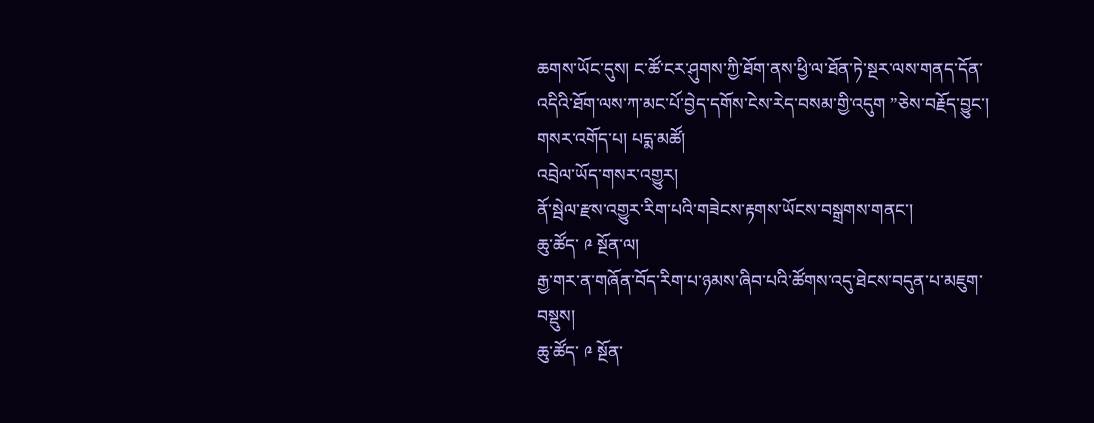ཆགས་ཡོང་དུས། ང་ཚོ་ངར་ཤུགས་ཀྱི་ཐོག་ནས་ཕྱི་ལ་ཐོན་ཏེ་སྔར་ལས་གནད་དོན་འདིའི་ཐོག་ལས་ཀ་མང་པོ་བྱེད་དགོས་ངེས་རེད་བསམ་གྱི་འདུག ”ཅེས་བརྗོད་བྱུང་།
གསར་འགོད་པ། པདྨ་མཚོ།
འབྲེལ་ཡོད་གསར་འགྱུར།
ནོ་སྦེལ་རྫས་འགྱུར་རིག་པའི་གཟེངས་རྟགས་ཡོངས་བསྒྲགས་གནང་།
ཆུ་ཚོད་ ༩ སྔོན་ལ།
རྒྱ་གར་ན་གཞོན་བོད་རིག་པ་ཉམས་ཞིབ་པའི་ཚོགས་འདུ་ཐེངས་བདུན་པ་མཇུག་བསྡུས།
ཆུ་ཚོད་ ༩ སྔོན་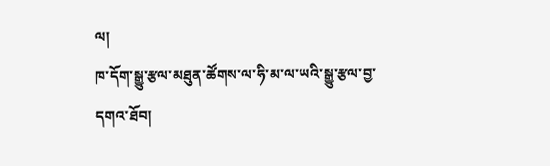ལ།
ཁ་དོག་སྒྱུ་རྩལ་མཐུན་ཚོགས་ལ་ཧི་མ་ལ་ཡའི་སྒྱུ་རྩལ་བྱ་དགའ་ཐོབ།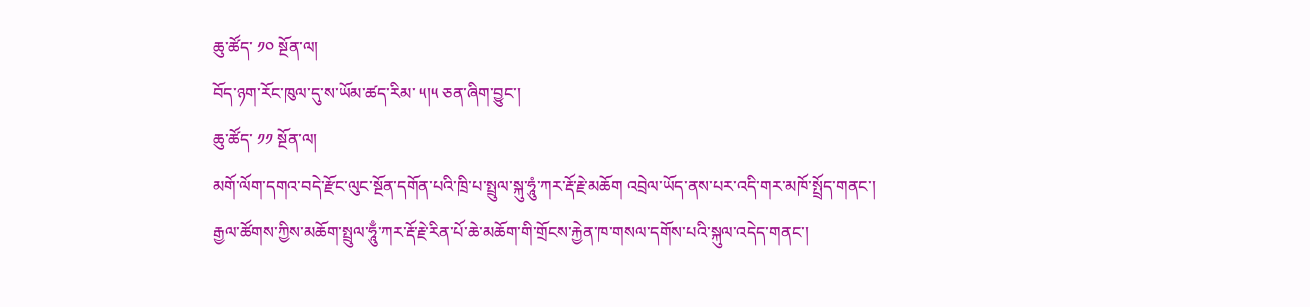ཆུ་ཚོད་ ༡༠ སྔོན་ལ།
བོད་ཉག་རོང་ཁུལ་དུ་ས་ཡོམ་ཚད་རིམ་ ༥།༥ ཅན་ཞིག་བྱུང་།
ཆུ་ཚོད་ ༡༡ སྔོན་ལ།
མགོ་ལོག་དགའ་བདེ་རྫོང་ལུང་སྔོན་དགོན་པའི་ཁྲི་པ་སྤྲུལ་སྐུ་ཧཱུཾ་ཀར་རྡོ་རྗེ་མཆོག འབྲེལ་ཡོད་ནས་པར་འདི་གར་མཁོ་སྤྲོད་གནང་།
རྒྱལ་ཚོགས་ཀྱིས་མཆོག་སྤྲུལ་ཧཱུྃ་ཀར་རྡོ་རྗེ་རིན་པོ་ཆེ་མཆོག་གི་གྲོངས་རྐྱེན་ཁ་གསལ་དགོས་པའི་སྐུལ་འདེད་གནང་།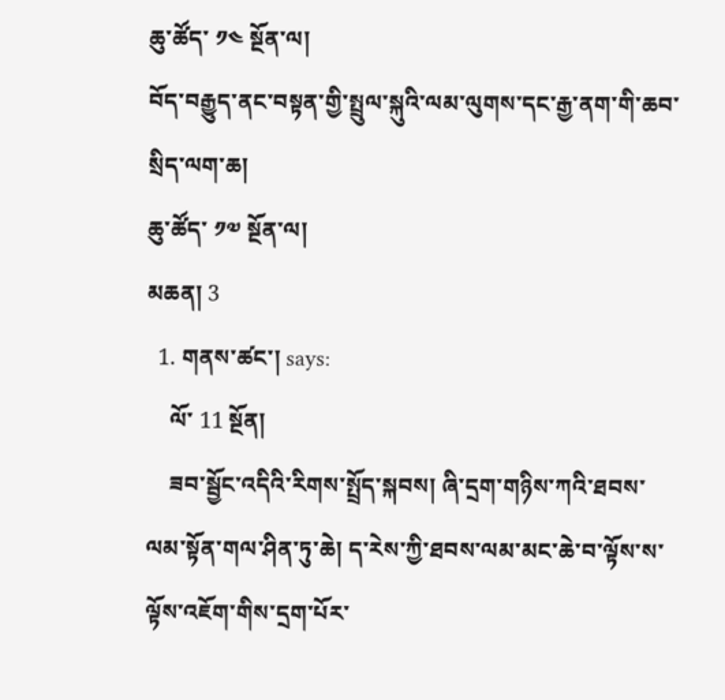ཆུ་ཚོད་ ༡༤ སྔོན་ལ།
བོད་བརྒྱུད་ནང་བསྟན་གྱི་སྤྲུལ་སྐུའི་ལམ་ལུགས་དང་རྒྱ་ནག་གི་ཆབ་སྲིད་ལག་ཆ།
ཆུ་ཚོད་ ༡༧ སྔོན་ལ།
མཆན། 3
  1. གནས་ཚང་། says:
    ལོ་ 11 སྔོན།
    ཟབ་སྦྱོང་འདིའི་རིགས་སྤྲོད་སྐབས། ཞི་དྲག་གཉིས་ཀའི་ཐབས་ལམ་སྟོན་གལ་ཤིན་ཏུ་ཆེ། ད་རེས་ཀྱི་ཐབས་ལམ་མང་ཆེ་བ་ལྟོས་ས་ལྟོས་འཇོག་གིས་དྲག་པོར་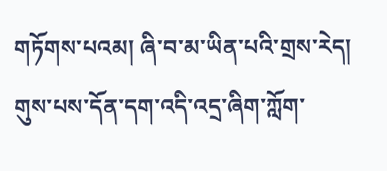གཏོགས་པའམ། ཞི་བ་མ་ཡིན་པའི་གྲས་རེད། གུས་པས་དོན་དག་འདི་འདྲ་ཞིག་ཀློག་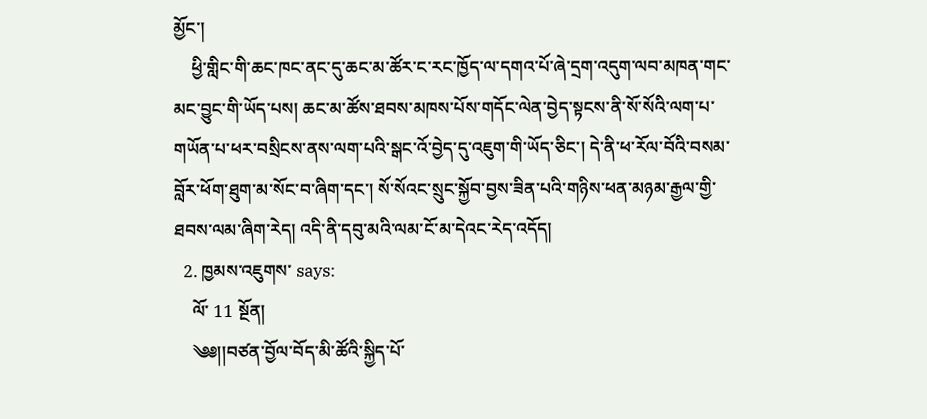མྱོང་།
    ཕྱི་གླིང་གི་ཆང་ཁང་ནང་དུ་ཆང་མ་ཚོར་ང་རང་ཁྱོད་ལ་དགའ་པོ་ཞེ་དྲག་འདུག་ལབ་མཁན་གང་མང་བྱུང་གི་ཡོད་པས། ཆང་མ་ཚོས་ཐབས་མཁས་པོས་གདོང་ལེན་བྱེད་སྟངས་ནི་སོ་སོའི་ལག་པ་གཡོན་པ་ཕར་བསྲིངས་ནས་ལག་པའི་སྒང་འོ་བྱེད་དུ་འཇུག་གི་ཡོད་ཅིང་། དེ་ནི་ཕ་རོལ་བོའི་བསམ་བློར་ཕོག་ཐུག་མ་སོང་བ་ཞིག་དང་། སོ་སོའང་སྲུང་སྐྱོབ་བྱས་ཟིན་པའི་གཉིས་ཕན་མཉམ་རྒྱལ་གྱི་ཐབས་ལམ་ཞིག་རེད། འདི་ནི་དབུ་མའི་ལམ་ངོ་མ་དེའང་རེད་འདོད།
  2. ཁྱམས་འཇུགས་ says:
    ལོ་ 11 སྔོན།
    ༄༅།།བཙན་བྱོལ་བོད་མི་ཚོའི་སྐྱིད་པོ་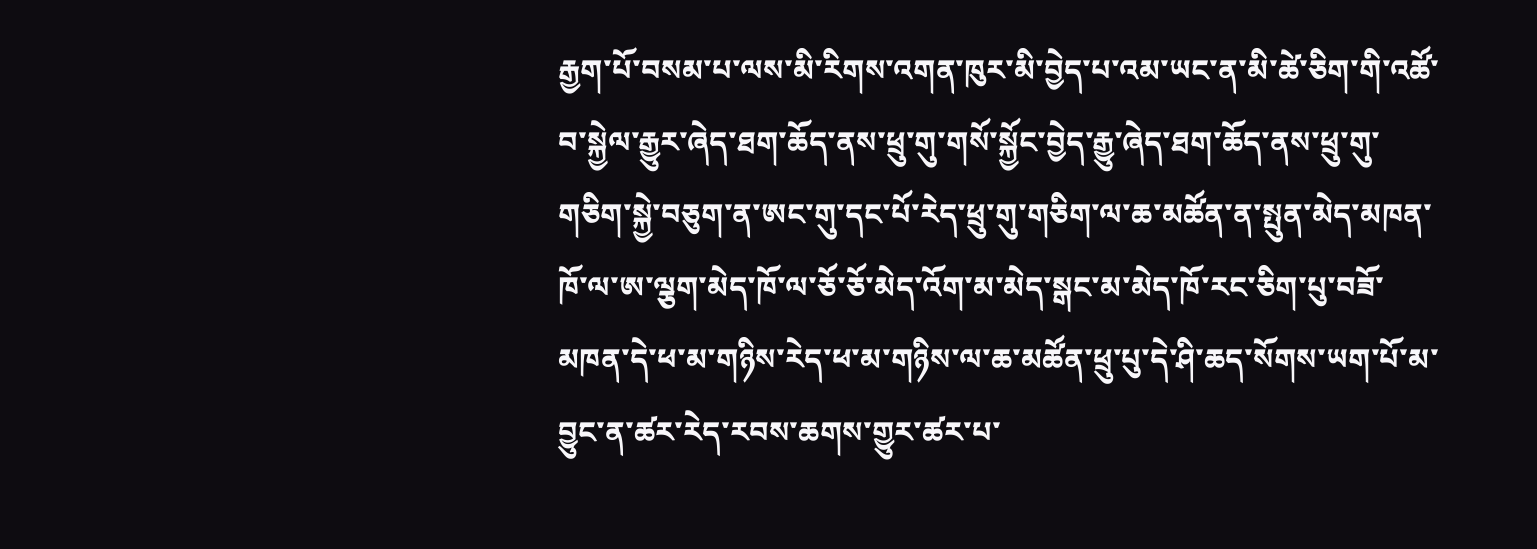རྒྱག་པོ་བསམ་པ་ལས་མི་རིགས་འགན་ཁུར་མི་བྱེད་པ་འམ་ཡང་ན་མི་ཚེ་ཅིག་གི་འཚོ་བ་སྐྱེལ་རྒྱུར་ཞེད་ཐག་ཆོད་ནས་ཕྲུ་གུ་གསོ་སྐྱོང་བྱེད་རྒྱུ་ཞེད་ཐག་ཆོད་ནས་ཕྲུ་གུ་གཅིག་སྐྱེ་བཅུག་ན་ཨང་གུ་དང་པོ་རེད་ཕྲུ་གུ་གཅིག་ལ་ཆ་མཚོན་ན་སྤུན་མེད་མཁན་ཁོ་ལ་ཨ་ལྕག་མེད་ཁོ་ལ་ཅོ་ཅོ་མེད་འོག་མ་མེད་སྒང་མ་མེད་ཁོ་རང་ཅིག་པུ་བཟོ་མཁན་དེ་ཕ་མ་གཉིས་རེད་ཕ་མ་གཉིས་ལ་ཆ་མཚོན་ཕྲུ་པུ་དེ་ཤི་ཆད་སོགས་ཡག་པོ་མ་བྱུང་ན་ཚར་རེད་རབས་ཆགས་གྱུར་ཚར་པ་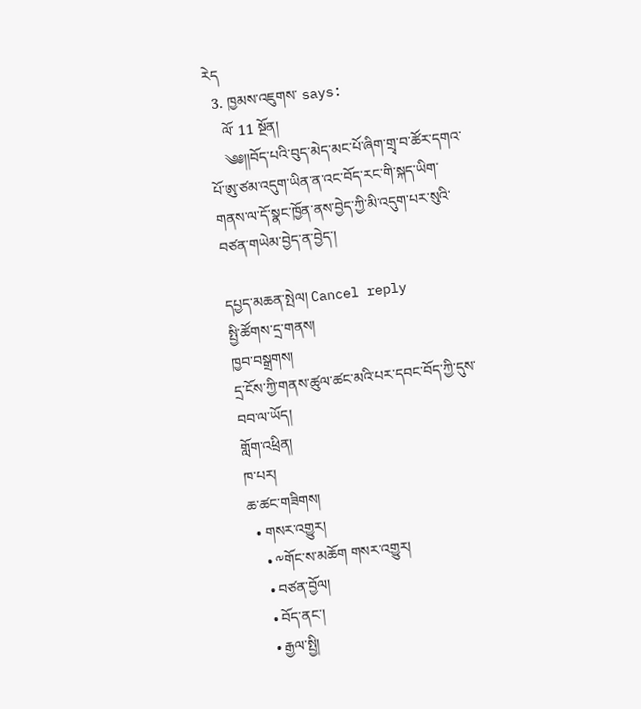རེད
  3. ཁྱམས་འཇུགས་ says:
    ལོ་ 11 སྔོན།
    ༄༅།།བོད་པའི་བུད་མེད་མང་པོ་ཞིག་གྲྭ་བ་ཚོར་དགའ་པོ་ཨུ་ཙམ་འདུག་ཡིན་ན་འང་བོད་རང་གི་སྐད་ཡིག་གནས་ལ་དོ་སྣང་ཁྱོན་ནས་བྱེད་ཀྱི་མི་འདུག་པར་སུའི་བཙན་གཡེམ་བྱེད་ན་བྱེད་།

དཔྱད་མཆན་སྤེལ། Cancel reply
སྤྱི་ཚོགས་དྲ་གནས།
ཁྱབ་བསྒྲགས།
དྲ་ངོས་ཀྱི་གནས་ཚུལ་ཚང་མའི་པར་དབང་བོད་ཀྱི་དུས་བབ་ལ་ཡོད།
གློག་འཕྲིན།
ཁ་པར།
ཆ་ཚང་གཟིགས།
  • གསར་འགྱུར།
    • ༸གོང་ས་མཆོག གསར་འགྱུར།
    • བཙན་བྱོལ།
    • བོད་ནང་།
    • རྒྱལ་སྤྱི།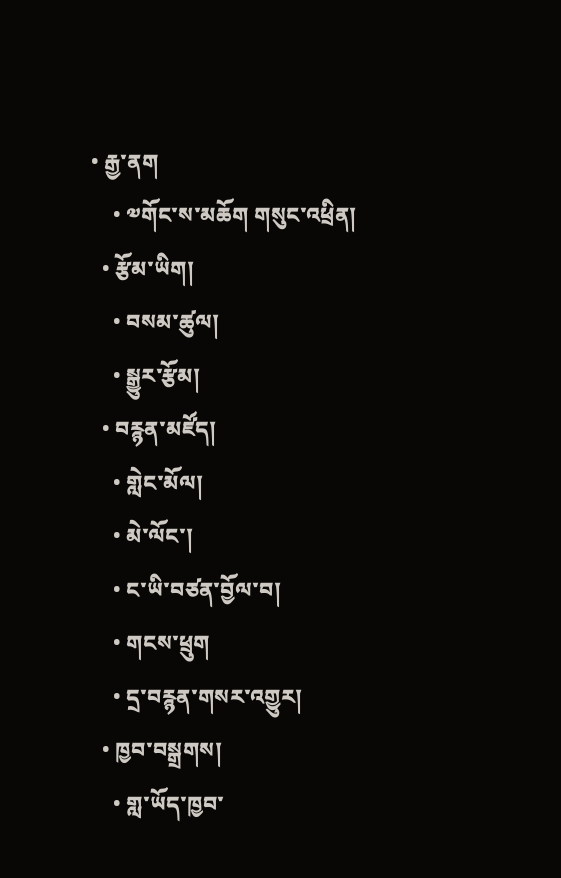• རྒྱ་ནག
    • ༧གོང་ས་མཆོག གསུང་འཕྲིན།
  • རྩོམ་ཡིག།
    • བསམ་ཚུལ།
    • སྒྱུར་རྩོམ།
  • བརྙན་མཛོད།
    • གླེང་མོལ།
    • མེ་ལོང་།
    • ང་ཡི་བཙན་བྱོལ་བ།
    • གངས་ཕྲུག
    • དྲ་བརྙན་གསར་འགྱུར།
  • ཁྱབ་བསྒྲགས།
    • གླ་ཡོད་ཁྱབ་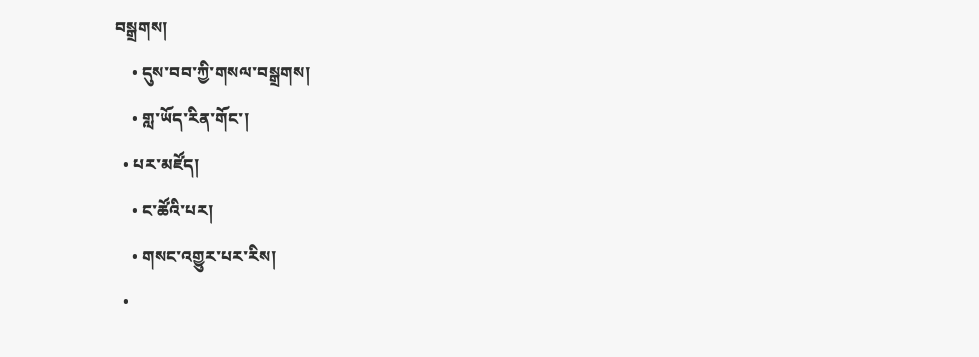བསྒྲགས།
    • དུས་བབ་ཀྱི་གསལ་བསྒྲགས།
    • གླ་ཡོད་རིན་གོང་།
  • པར་མཛོད།
    • ང་ཚོའི་པར།
    • གསང་འགྱུར་པར་རིས།
  •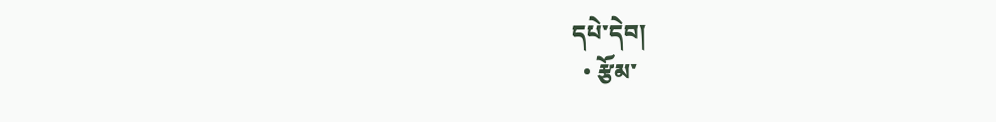དཔེ་དེབ།
  • རྩོམ་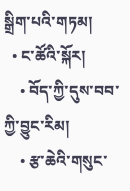སྒྲིག་པའི་གཏམ།
  • ང་ཚོའི་སྐོར།
    • བོད་ཀྱི་དུས་བབ་ཀྱི་བྱུང་རིམ།
    • རྩ་ཆེའི་གསུང་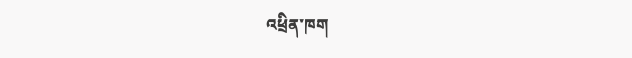འཕྲིན་ཁག